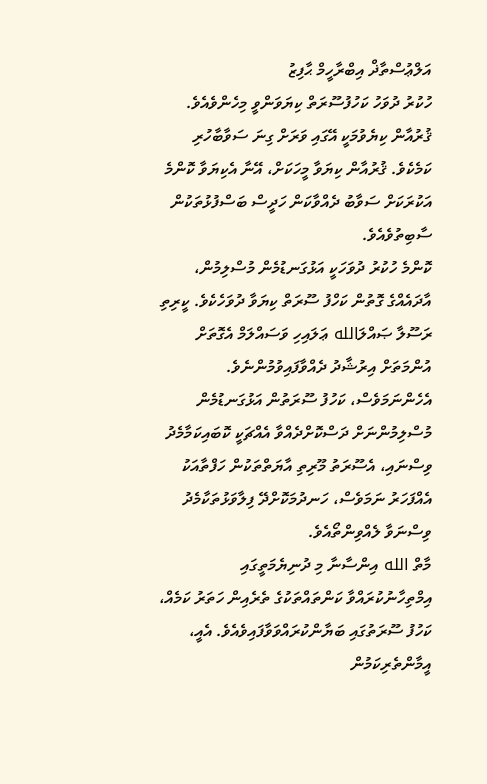އަލްޢުސްތާޛް އިބްރާހީމް ޙާފިޒު
ހުކުރު ދުވަހު ކަހުފުސޫރަތް ކިޔަވަންވީ މިހެންވެއެވެ.
ޤުރުއާން ކިޔެވުމަކީ އޭގައި ވަރަށް ގިނަ ސަވާބާހުރި ކަމެކެވެ. ޤުރުއާން ކިޔަވާ މީހަކަށް، އޭނާ އެކިޔަވާ ކޮންމެ އަކުރަކަށް ސަވާބު ދެއްވާކަން ހަދީސް ބަސްފުޅުތަކުން ސާބިތުވެއެވެ.
ކޮންމެ ހުކުރު ދުވަހަކީ އަޅުގަނޑުމެން މުސްލިމުން، އާދައެއްގެ ގޮތުން ކަހްފު ސޫރަތް ކިޔަވާ ދުވަހެކެވެ. ކީރިތި ރަސޫލާ ޞައްލަالله ޢަލައިހި ވަސައްލަމް އެގޮތަށް އުންމަތަށް އިރުޝާދު ދެއްވާފައިވުމުންނެވެ. އެހެންނަމަވެސް، ކަހުފު ސޫރަތުން އަޅުގަނޑުމެން މުސްލިމުންނަށް ދަސްކޮށްދެއްވާ އެއްޗަކީ ކޮބައިކަމާމެދު ވިސްނައި، އެސޫރަތު މޫރިތި އާޔަތްތަކުން ހަފްތާއަކު އެއްފަހަރު ނަމަވެސް، ހަނދުމަކޮށްދޭ ފިލާވަޅުތަކާމެދު ވިސްނަވާ ލެއްވިންތޯއެވެ.
މާތް الله އިންސާނާ މި ދުނިޔެމަތީގައި އިމްތިހާނުކުރައްވާ ކަންތައްތަކުގެ ތެރެއިން ހަތަރު ކަމެއް، ކަހުފު ސޫރަތުގައި ބަޔާންކުރައްވަވާފައިވެއެވެ. އެއީ، އީމާންތެރިކަމުން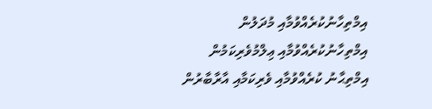އިމްތިހާނުކުރެއްވުމާއި މުދަލުން އިމްތިހާނުކުރެއްވުމާއި ޢިލްމުވެރިކަމުން އިމްތިޙާނު ކުރެއްވުމާއި ވެރިކަމާއި އާރާބާރުން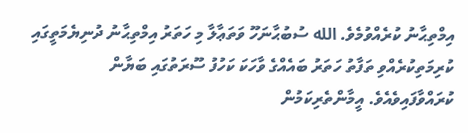އިމްތިޙާނު ކުރެއްވުމެވެ. الله ސުބުޙާނަހޫ ވަތަޢާލާ މި ހަތަރު އިމްތިޙާނު ދުނިޔެމަތީގައި ކުރިމަތިކުރެއްވި ތަފާތު ހަތަރު ބައެއްގެ ވާހަކަ ކަހުފު ސޫރަތުގައި ބަޔާން ކުރައްވާފައިވެއެވެ. އީމާންތެރިކަމުން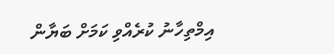އިމްތިހާނު ކުރެއްވި ކަމަށް ބަޔާން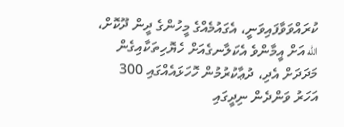ކުރައްވަވާފައިވަނީ، އެގައުމެއްގެ މީހުންގެ ދީން ދޫކޮށް، الله އަށް އީމާންވެ އެކަލާނގެއަށް ހެޔޮހިތަކާއިގެން މަދަދަށް އެދި، ދުޢާކުރުމުން ހޮހަޅައެއްގައި 300 އަހަރު ވަންދެން ނިދީގައި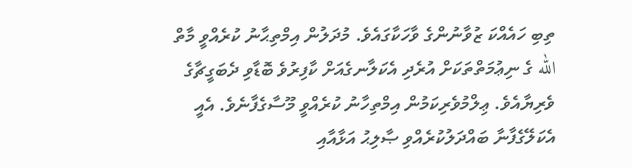ތިބި ހައެއްކަ ޒުވާނުންގެ ވާހަކާގައެވެ. މުދަލުން އިމްތިޙާނު ކުރެއްވީ މާތް الله ގެ ނިޢުމަތްތަކަށް އުރެދި އެކަލާނގެއަށް ކާފިރުވެ ބޮޑާވި ދެބަގީޗާގެ ވެރިޔާއެވެ. ޢިލްމުވެރިކަމުން އިމްތިހާނު ކުރެއްވީ މޫސާގެފާނެވެ. އެއީ އެކަލޭގެފާނާ ބައްދަލުކުރެއްވި ޞާލިޙު އަޅާއާއި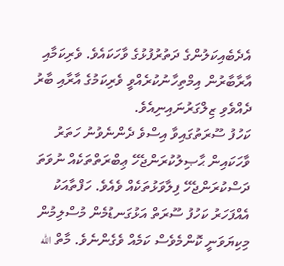އެދެބެއިކަލުންގެ ދަތުރުފުޅުގެ ވާހަކައެވެ. ވެރިކަމާއި އާރާބާރުން އިމްތިހާނުކުރެއްވީ ވެރިކަމުގެ އާރާއި ބާރު ދެއްވެވި ޒިލްގަރުނައިނިއެވެ.
ކަހުފު ސޫރަތުގައިވާ އިސްވެ ދެންނެވުނު ހަތަރު ވާހަކައިން ޙާޞިލުކުރަންޖެހޭ ޢިބްރަތްތަކެއް ނުވަތަ ދަސްކުރަންޖެހޭ ފިލާވަޅުތަކެއް ވެއެވެ. ހަފްތާއަކު އެއްފަހަރު ކަހުފު ސޫރަތް އަޅުގަނޑުމެން މުސްލިމުން މިކިޔަވަނީ ކޮންމެވެސް ކަމެއް ވެގެންނެވެ. މާތް الله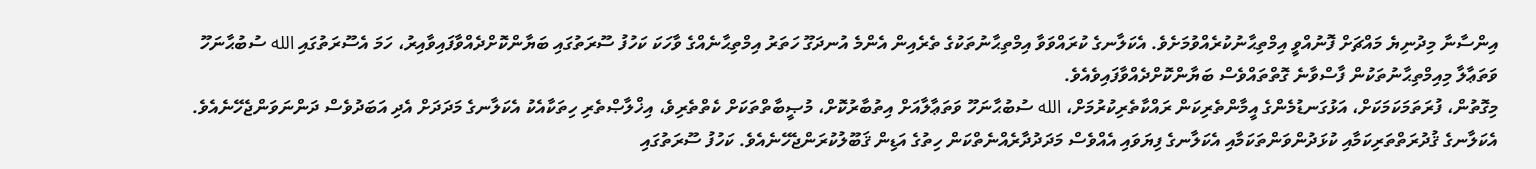އިންސާނާ މިދުނިޔެ މައްޗަށް ފޮނުއްވީ އިމްތިޙާނުކުރެއްވުމަށެވެ. އެކަލާނގެ ކުރައްވަވާ އިމްތިޙާނުތަކުގެ ތެރެއިން އެންމެ އުނދަގޫ ހަތަރު އިމްތިޙާނެއްގެ ވާހަކަ ކަހުފު ސޫރަތުގައި ބަޔާންކޮށްދެއްވާފައިވާއިރު، ހަމަ އެސޫރަތުގައި الله ސުބުޙާނަހޫ ވަތަޢާލާ މިއިމްތިޙާނުތަކުން ފާސްވާނެ ގޮތްތައްވެސް ބަޔާންކޮށްދެއްވާފައިވެއެވެ.
މިގޮތުން، ފުރަތަމަކަމަކަށް، އަޅުގަނޑުމެންގެ އީމާންތެރިކަން ރައްކާތެރިކުރުމަށް، الله ސުބުޙާނަހޫ ވަތަޢާލާއަށް އިތުބާރުކޮށް، މުޞީބާތްތަކަށް ކެތްތެރިވެ، އިޚްލާޞްތެރި ހިތަކާއެކު އެކަލާނގެ މަދަދަށް އެދި އަބަދުވެސް ދަންނަވަންޖެހޭނެއެވެ. އެކަލާނގެ ޤުދުރަތްތަރިކަމާއި ކުޅަދުންވަންތަކަމާއި އެކަލާނގެ ފިޔަވައި އެއްވެސް މަދަދުދާރެއްނެތްކަން ހިތުގެ އަޑިން ޤަބޫލުކުރަންޖެހޭނެއެވެ. ކަހުފު ސޫރަތުގައި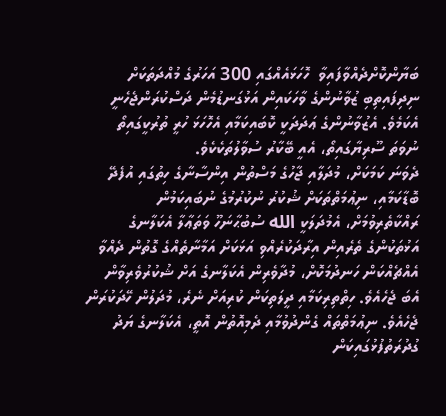ބަޔާންކޮށްދެއްވާފައިވާ  ހޮހަޅައެއްގައި 300 އަހަރުގެ މުއްދަތަކަށް ނިދިފައިތިބި ޒުވާނުންގެ ވާހަކައިން އަޅުގަނޑުމެން ދަސްކުރަންޖެހެނީ އެކަމެވެ. އެޒުވާނުންގެ ޢަދަދަކީ ކޮބައިކަމާއި އެހޮހަޅަ ހުރީ ތުރުކީގައިތޯ ނުވަތަ ސޫރިޔާގައިތޯ، އެއީ ބޭކާރު ސުވާލުތަކެކެވެ.
ދެވަނަ ކަމަކަށް، މުދަލާއި ޖާހުގެ މަސްތުން އިންސާނާގެ ހިތުގައި އުފެދޭ ބޮޑާކަމާއި، ނިޢުމަތްތަކަށް ޝުކުރު ނުކުރުމުގެ ނުބައިކަމުން ރައްކާތެރިވުމަށް، އެމުދަލަކީ الله ސުބުޙާނަހޫ ވަތަޢާލާ އެކަލާނގެ އަޅުތަކުންގެ ތެރެއިން އިރާދަކުރެއްވި އަޅަކަށް އަމާނާތެއްގެ ގޮތުން ދެއްވާ އެއްޗެއްކަން ހަނދުމަކޮށް، މުދާވެރިން އެކަލާނގެ އަށް ޝުކުރުވެރިވާން އެބަ ޖެހެއެވެ. ހިތްތިރިކަމާއި ދީލަތިކަން ކުރިއަށް ނެރެ، މުދަލުން ހޭދަކުރަން ޖެހެއެވެ. ނިޢުމަތްތައް ގެންދުވުމާއި ދެމިއޮތުން އޮތީ، އެކަލާނގެ ޔަދު ގުދުރަތުފުޅުގައިކަން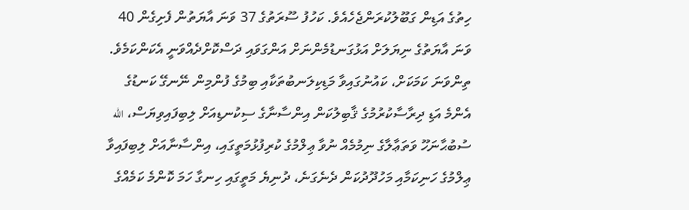ހިތުގެ އަޑިން ގަބޫލުކުރަންޖެހެއެވެ. ކަހުފު ސޫރަތުގެ 37 ވަނަ އާޔަތުން ފެށިގެން 40 ވަނަ އާޔަތުގެ ނިޔަލަށް އަޅުގަނޑުމެންނަށް އަންގަވައި ދަސްކޮށްދެއްވަނީ އެކަންކަމެވެ.
ތިންވަނަ ކަމަކަށް، ކައުނުގައިވާ މަޑިކިލަނބުތަކާއި ބިމުގެ ފުންމިން ނޭނގޭ ކަނޑުގެ އެންމެ އަޑި ދިރާސާކުރުމުގެ ޤާބިލުކަން އިންސާނާގެ ސިކުނޑިއަށް ލިބިފައިވިޔަސް، الله ސުބުޙާނަހޫ ވަތަޢާލާގެ ނިމުމެއް ނުވާ ޢިލްމުގެ ކުރިފުޅުމަތީގައި، އިންސާނާއަށް ލިބިފައިވާ ޢިލްމުގެ ހަނިކަމާއި މަހުދޫދުކަން ދެނެގަނެ، ދުނިޔެ މަތީގައި ހިނގާ ހަމަ ކޮންމެ ކަމެއްގެ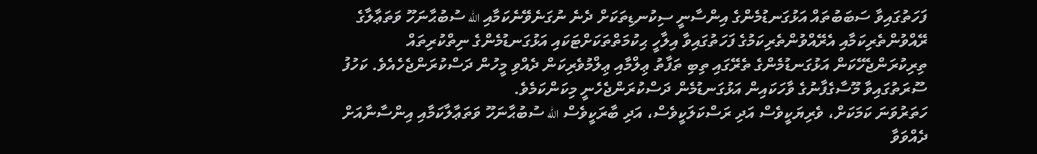ފަހަތުގައިވާ ސަބަބުތައް އަޅުގަނޑުމެންގެ އިންސާނީ ސިކުނޑިތަކަށް ދެނެ ނުގަނެވޭނެކަމާއި الله ސުބުޙާނަހޫ ވަތަޢާލާގެ ރޭއްވުންތެރިކަމާއި އެރޭއްވުންތެރިކަމުގެ ފަހަތުގައިވާ އިލާހީ ޙިކުމަތްތަކަށްޓަކައި އަޅުގަނޑުމެންގެ ނިތްކުރިތައް ތިރިކުރަންޖެހޭކަން އަޅުގަނޑުމެންގެ ތެރޭގައި ތިބި ތަފާތު ޢިލްމާއި ޢިލްމުވެރިކަން ދެއްވި މީހުން ދަސްކުރަންޖެހެއެވެ. ކަހުފު ސޫރަތުގައިވާ މޫސާގެފާނުގެ ވާހަކައިން އަޅުގަނޑުމެން ދަސްކުރަންޖެހެނީ މިކަންކަމެވެ.
ހަތަރުވަނަ ކަމަކަށް، ވެރިޔަކީވެސް އަދި ރަސްކަލަކީވެސް، އަދި ބާރަކީވެސް الله ސުބުޙާނަހޫ ވަތަޢާލާކަމާއި އިންސާނާއަށް ދެއްވަވާ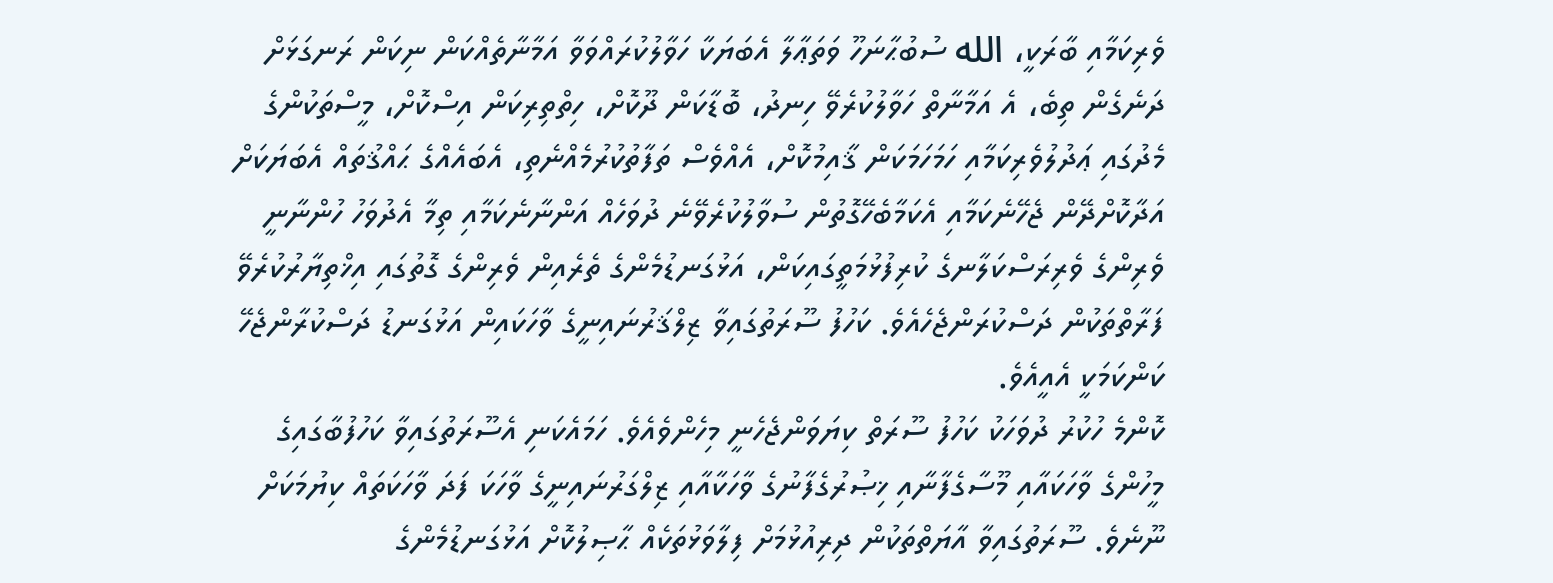ވެރިކަމާއި ބާރަކީ، الله ސުބުޙާނަހޫ ވަތަޢާލާ އެބަޔަކާ ހަވާލުކުރައްވަވާ އަމާނާތެއްކަން ނިކަން ރަނގަޅަށް ދަނެގެން ތިބެ، އެ އަމާނާތް ހަވާލުކުރެވޭ ހިނދު، ބޮޑާކަން ދޫކޮށް، ހިތްތިރިކަން އިސްކޮށް، މީސްތަކުންގެ މެދުގައި ޢަދުލުވެރިކަމާއި ހަމަހަމަކަން ޤާއިމުކޮށް، އެއްވެސް ތަފާތުކުރުމެއްނެތި، އެބައެއްގެ ޙައްޤުތައް އެބަޔަކަށް އަދާކޮށްދޭން ޖެހޭނެކަމާއި އެކަމާބެހޭގޮތުން ސުވާލުކުރެވޭނެ ދުވަހެއް އަންނާނެކަމާއި ތިމާ އެދުވަހު ހުންނާނީ ވެރިންގެ ވެރިރަސްކަލާނގެ ކުރިފުޅުމަތީގައިކަން، އަޅުގަނޑުމެންގެ ތެރެއިން ވެރިންގެ ގޮތުގައި އިޚްތިޔާރުކުރެވޭ ފަރާތްތަކުން ދަސްކުރަންޖެހެއެވެ. ކަހުފު ސޫރަތުގައިވާ ޒިލްޤަރުނައިނީގެ ވާހަކައިން އަޅުގަނޑު ދަސްކުރާންޖެހޭ ކަންކަމަކީ އެއީއެވެ.
ކޮންމެ ހުކުރު ދުވަހަކު ކަހުފު ސޫރަތް ކިޔަވަންޖެހެނީ މިހެންވެއެވެ. ހަމައެކަނި އެސޫރަތުގައިވާ ކަހުފުބާގައިގެ މީހުންގެ ވާހަކައާއި މޫސާގެފާނާއި ޚިޞުރުގެފާނުގެ ވާހަކާއާއި ޒިލްގަރުނައިނީގެ ވާހަކަ ފަދަ ވާހަކަތައް ކިޔުމަކަށް ނޫނެވެ. ސޫރަތުގައިވާ އާޔަތްތަކުން ދިރިއުޅުމަށް ފިލާވަޅުތަކެއް ޙާޞިލުކޮށް އަޅުގަނޑުމެންގެ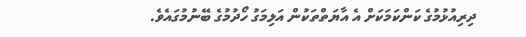ދިރިއުޅުމުގެ ކަންކަމަކަށް އެ އާޔަތްތަކުން އަލިމަގު ހޯދުމުގެ ބޭނުމުގައެވެ.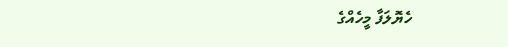ހެޔޮލަފާ މީހެއްގެ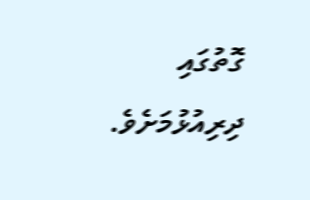ގޮތުގައި ދިރިއުޅުމަށެވެ.